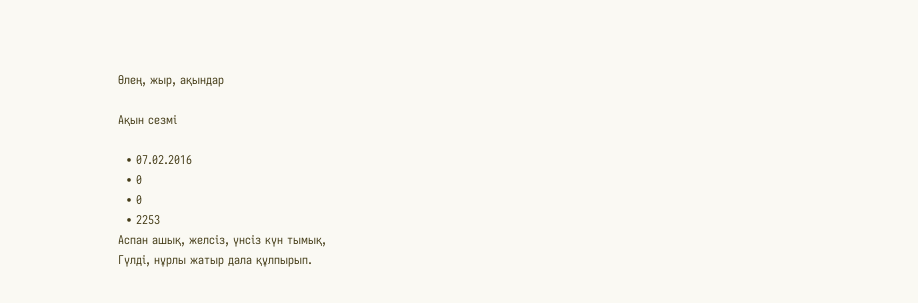Өлең, жыр, ақындар

Ақын сезмі

  • 07.02.2016
  • 0
  • 0
  • 2253
Аспан ашық, желсіз, үнсіз күн тымық,
Гүлді, нұрлы жатыр дала құлпырып.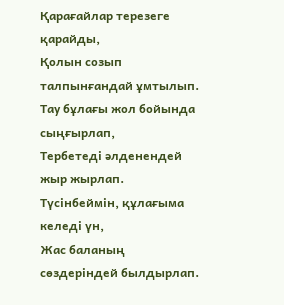Қарағайлар терезеге қарайды,
Қолын созып талпынғандай ұмтылып.
Тау бұлағы жол бойында сыңғырлап,
Тербетеді әлденендей жыр жырлап.
Түсінбеймін, құлағыма келеді үн,
Жас баланың сөздеріндей былдырлап.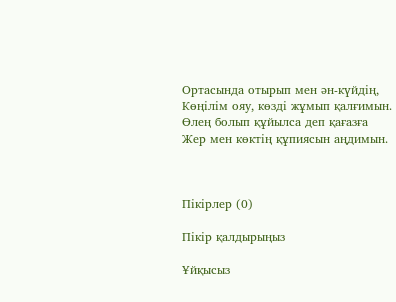Ортасында отырып мен ән-күйдің,
Көңілім ояу, көзді жұмып қалғимын.
Өлең болып құйылса деп қағазға
Жер мен көктің құпиясын аңдимын.



Пікірлер (0)

Пікір қалдырыңыз

Ұйқысыз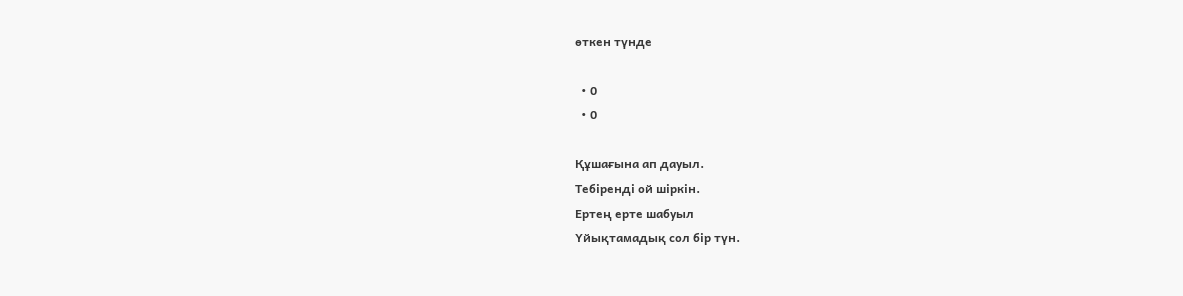өткен түнде

  • 0
  • 0

Құшағына ап дауыл.
Тебіренді ой шіркін.
Ертең ерте шабуыл
Үйықтамадық сол бір түн.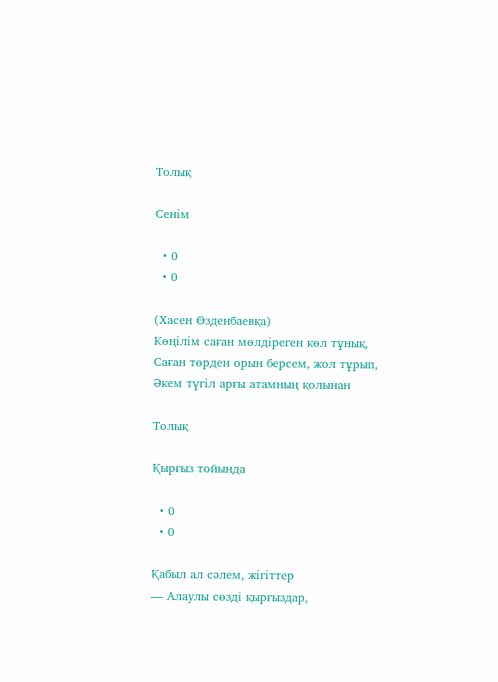Толық

Сенім

  • 0
  • 0

(Хасен Өзденбаевқа)
Көңілім саған мөлдіреген көл тұнық,
Саған төрден орын берсем, жол тұрып,
Әкем түгіл арғы атамның қолынан

Толық

Қырғыз тойында

  • 0
  • 0

Қабыл ал сәлем, жігіттер
— Алаулы сөзді қырғыздар,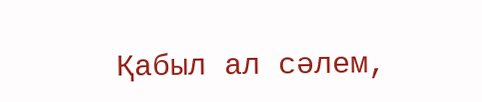Қабыл ал сәлем,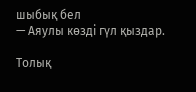шыбық бел
— Аяулы көзді гүл қыздар.

Толық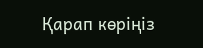Қарап көріңіз